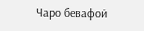Чаро бевафоӣ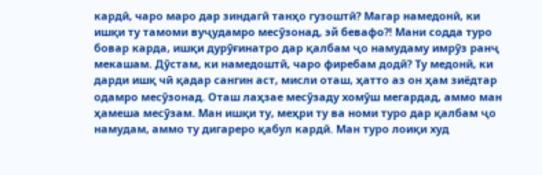кардӣ, чаро маро дар зиндагӣ танҳо гузоштӣ? Магар намедонӣ, ки ишқи ту тамоми вуҷудамро месӯзонад, эй бевафо?! Мани содда туро бовар карда, ишқи дурӯғинатро дар қалбам ҷо намудаму имрӯз ранҷ мекашам. Дӯстам, ки намедоштӣ, чаро фиребам додӣ? Ту медонӣ, ки дарди ишқ чӣ қадар сангин аст, мисли оташ, ҳатто аз он ҳам зиёдтар одамро месӯзонад. Оташ лаҳзае месӯзаду хомӯш мегардад, аммо ман ҳамеша месӯзам. Ман ишқи ту, меҳри ту ва номи туро дар қалбам ҷо намудам, аммо ту дигареро қабул кардӣ. Ман туро лоиқи худ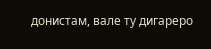донистам, вале ту дигареро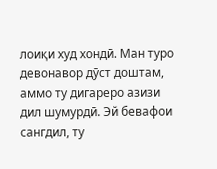лоиқи худ хондӣ. Ман туро девонавор дӯст доштам, аммо ту дигареро азизи дил шумурдӣ. Эй бевафои сангдил, ту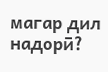магар дил надорӣ?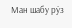Ман шабу рӯз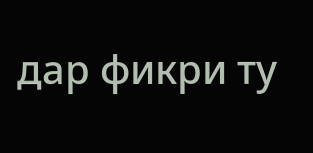дар фикри ту